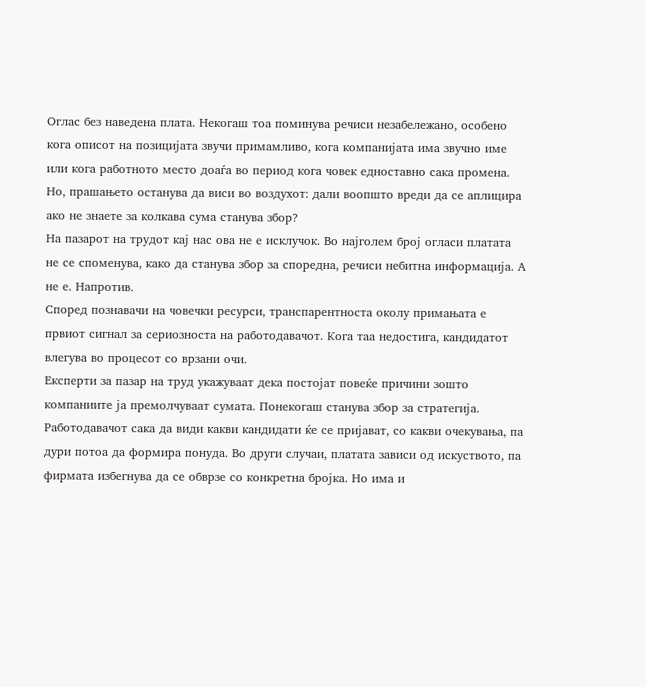Оглас без наведена плата. Некогаш тоа поминува речиси незабележано, особено кога описот на позицијата звучи примамливо, кога компанијата има звучно име или кога работното место доаѓа во период кога човек едноставно сака промена. Но, прашањето останува да виси во воздухот: дали воопшто вреди да се аплицира ако не знаете за колкава сума станува збор?
На пазарот на трудот кај нас ова не е исклучок. Во најголем број огласи платата не се споменува, како да станува збор за споредна, речиси небитна информација. А не е. Напротив.
Според познавачи на човечки ресурси, транспарентноста околу примањата е првиот сигнал за сериозноста на работодавачот. Кога таа недостига, кандидатот влегува во процесот со врзани очи.
Експерти за пазар на труд укажуваат дека постојат повеќе причини зошто компаниите ја премолчуваат сумата. Понекогаш станува збор за стратегија.
Работодавачот сака да види какви кандидати ќе се пријават, со какви очекувања, па дури потоа да формира понуда. Во други случаи, платата зависи од искуството, па фирмата избегнува да се обврзе со конкретна бројка. Но има и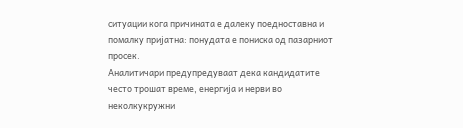ситуации кога причината е далеку поедноставна и помалку пријатна: понудата е пониска од пазарниот просек.
Аналитичари предупредуваат дека кандидатите често трошат време, енергија и нерви во неколкукружни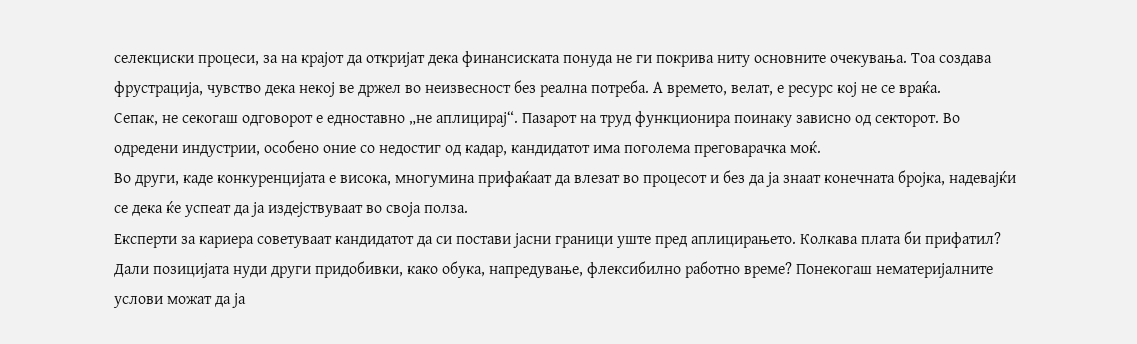селекциски процеси, за на крајот да откријат дека финансиската понуда не ги покрива ниту основните очекувања. Тоа создава фрустрација, чувство дека некој ве држел во неизвесност без реална потреба. А времето, велат, е ресурс кој не се враќа.
Сепак, не секогаш одговорот е едноставно „не аплицирај“. Пазарот на труд функционира поинаку зависно од секторот. Во одредени индустрии, особено оние со недостиг од кадар, кандидатот има поголема преговарачка моќ.
Во други, каде конкуренцијата е висока, многумина прифаќаат да влезат во процесот и без да ја знаат конечната бројка, надевајќи се дека ќе успеат да ја издејствуваат во своја полза.
Експерти за кариера советуваат кандидатот да си постави јасни граници уште пред аплицирањето. Колкава плата би прифатил? Дали позицијата нуди други придобивки, како обука, напредување, флексибилно работно време? Понекогаш нематеријалните услови можат да ја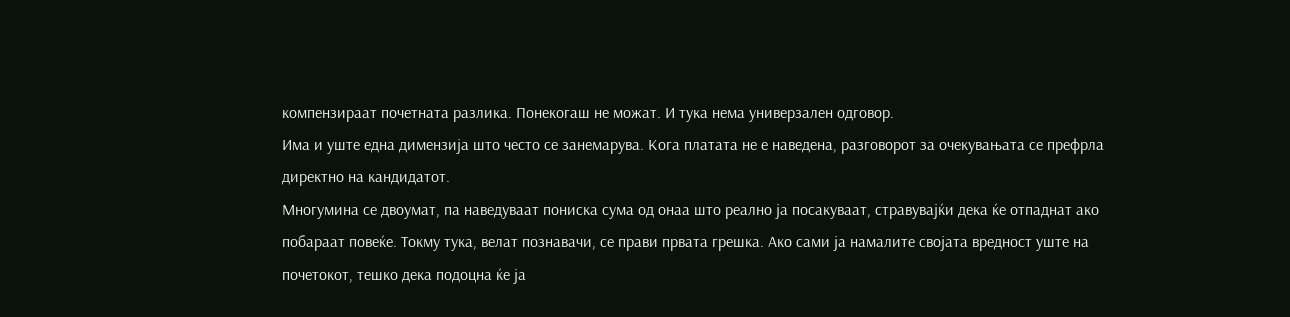компензираат почетната разлика. Понекогаш не можат. И тука нема универзален одговор.
Има и уште една димензија што често се занемарува. Кога платата не е наведена, разговорот за очекувањата се префрла директно на кандидатот.
Многумина се двоумат, па наведуваат пониска сума од онаа што реално ја посакуваат, стравувајќи дека ќе отпаднат ако побараат повеќе. Токму тука, велат познавачи, се прави првата грешка. Ако сами ја намалите својата вредност уште на почетокот, тешко дека подоцна ќе ја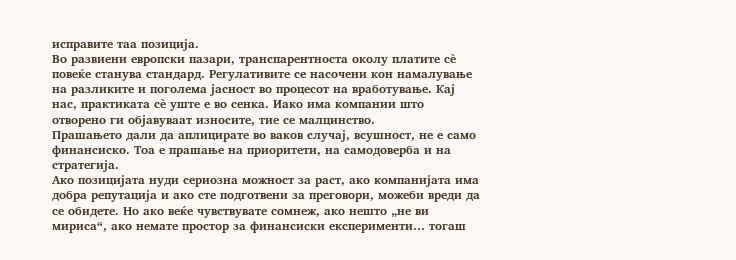исправите таа позиција.
Во развиени европски пазари, транспарентноста околу платите сè повеќе станува стандард. Регулативите се насочени кон намалување на разликите и поголема јасност во процесот на вработување. Кај нас, практиката сè уште е во сенка. Иако има компании што отворено ги објавуваат износите, тие се малцинство.
Прашањето дали да аплицирате во ваков случај, всушност, не е само финансиско. Тоа е прашање на приоритети, на самодоверба и на стратегија.
Ако позицијата нуди сериозна можност за раст, ако компанијата има добра репутација и ако сте подготвени за преговори, можеби вреди да се обидете. Но ако веќе чувствувате сомнеж, ако нешто „не ви мириса“, ако немате простор за финансиски експерименти… тогаш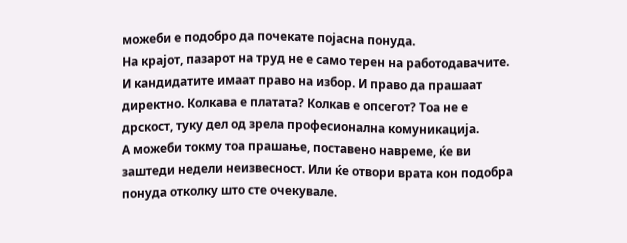можеби е подобро да почекате појасна понуда.
На крајот, пазарот на труд не е само терен на работодавачите. И кандидатите имаат право на избор. И право да прашаат директно. Колкава е платата? Колкав е опсегот? Тоа не е дрскост, туку дел од зрела професионална комуникација.
А можеби токму тоа прашање, поставено навреме, ќе ви заштеди недели неизвесност. Или ќе отвори врата кон подобра понуда отколку што сте очекувале.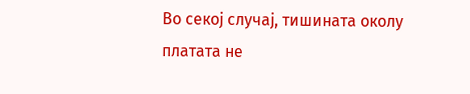Во секој случај, тишината околу платата не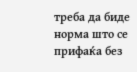треба да биде норма што се прифаќа без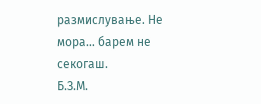размислување. Не мора… барем не секогаш.
Б.З.М.